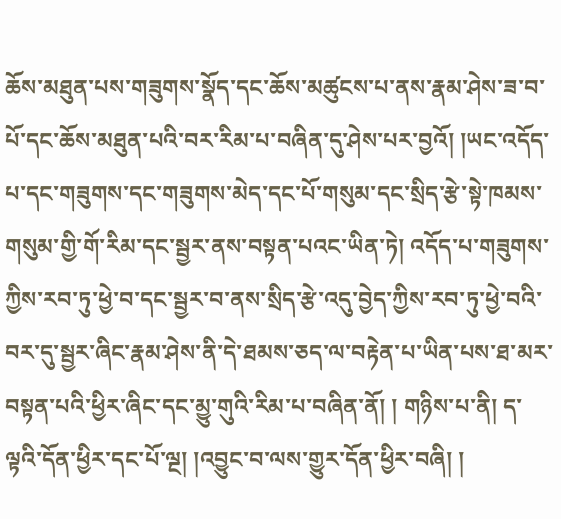ཆོས་མཐུན་པས་གཟུགས་སྣོད་དང་ཆོས་མཚུངས་པ་ནས་རྣམ་ཤེས་ཟ་བ་པོ་དང་ཆོས་མཐུན་པའི་བར་རིམ་པ་བཞིན་དུ་ཤེས་པར་བྱའོ། །ཡང་འདོད་པ་དང་གཟུགས་དང་གཟུགས་མེད་དང་པོ་གསུམ་དང་སྲིད་རྩེ་སྟེ་ཁམས་གསུམ་གྱི་གོ་རིམ་དང་སྦྱར་ནས་བསྟན་པའང་ཡིན་ཏེ། འདོད་པ་གཟུགས་ཀྱིས་རབ་ཏུ་ཕྱེ་བ་དང་སྦྱར་བ་ནས་སྲིད་རྩེ་འདུ་བྱེད་ཀྱིས་རབ་ཏུ་ཕྱེ་བའི་བར་དུ་སྦྱར་ཞིང་རྣམ་ཤེས་ནི་དེ་ཐམས་ཅད་ལ་བརྟེན་པ་ཡིན་པས་ཐ་མར་བསྟན་པའི་ཕྱིར་ཞིང་དང་མྱུ་གུའི་རིམ་པ་བཞིན་ནོ། ། གཉིས་པ་ནི། ད་ལྟའི་དོན་ཕྱིར་དང་པོ་ལྔ། །འབྱུང་བ་ལས་གྱུར་དོན་ཕྱིར་བཞི། །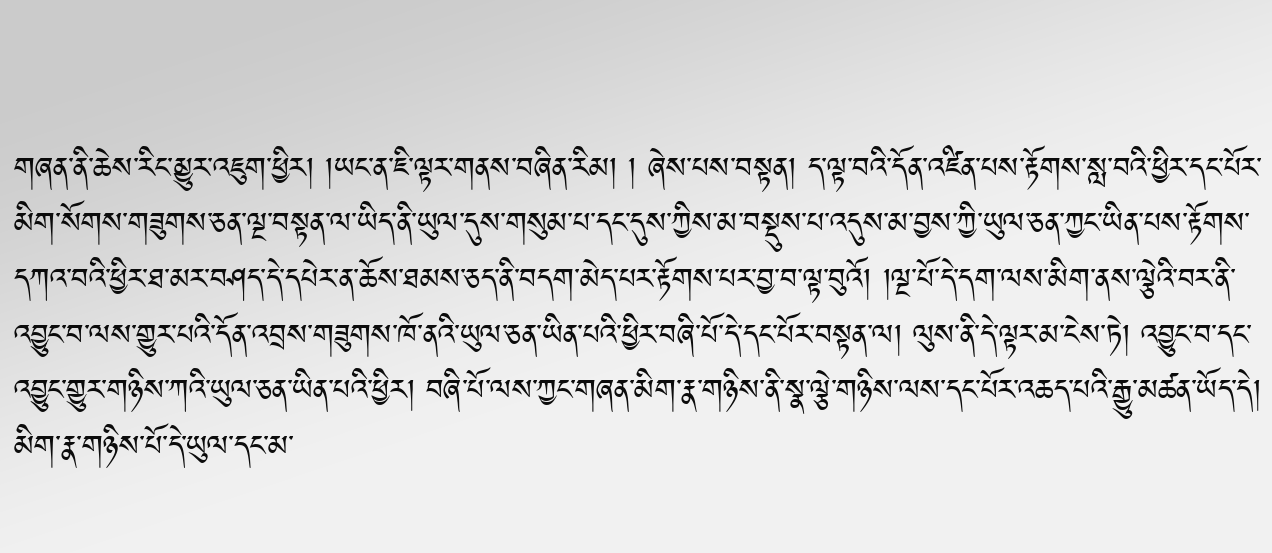གཞན་ནི་ཆེས་རིང་མྱུར་འཇུག་ཕྱིར། །ཡང་ན་ཇི་ལྟར་གནས་བཞིན་རིམ། ། ཞེས་པས་བསྟན། ད་ལྟ་བའི་དོན་འཛིན་པས་རྟོགས་སླ་བའི་ཕྱིར་དང་པོར་མིག་སོགས་གཟུགས་ཅན་ལྔ་བསྟན་ལ་ཡིད་ནི་ཡུལ་དུས་གསུམ་པ་དང་དུས་ཀྱིས་མ་བསྡུས་པ་འདུས་མ་བྱས་ཀྱི་ཡུལ་ཅན་ཀྱང་ཡིན་པས་རྟོགས་དཀའ་བའི་ཕྱིར་ཐ་མར་བཤད་དེ་དཔེར་ན་ཆོས་ཐམས་ཅད་ནི་བདག་མེད་པར་རྟོགས་པར་བྱ་བ་ལྟ་བུའོ། །ལྔ་པོ་དེ་དག་ལས་མིག་ནས་ལྕེའི་བར་ནི་འབྱུང་བ་ལས་གྱུར་པའི་དོན་འབྲས་གཟུགས་ཁོ་ནའི་ཡུལ་ཅན་ཡིན་པའི་ཕྱིར་བཞི་པོ་དེ་དང་པོར་བསྟན་ལ། ལུས་ནི་དེ་ལྟར་མ་ངེས་ཏེ། འབྱུང་བ་དང་འབྱུང་གྱུར་གཉིས་ཀའི་ཡུལ་ཅན་ཡིན་པའི་ཕྱིར། བཞི་པོ་ལས་ཀྱང་གཞན་མིག་རྣ་གཉིས་ནི་སྣ་ལྕེ་གཉིས་ལས་དང་པོར་འཆད་པའི་རྒྱུ་མཚན་ཡོད་དེ། མིག་རྣ་གཉིས་པོ་དེ་ཡུལ་དང་མ་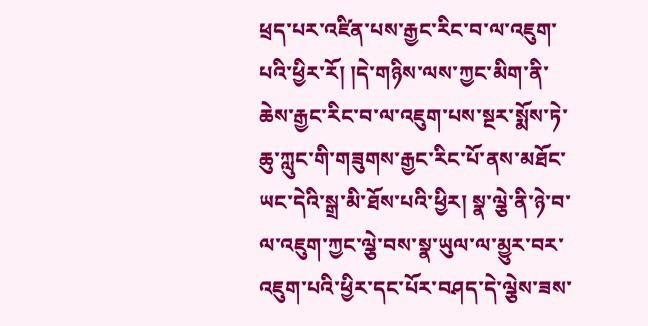ཕྲད་པར་འཛིན་པས་རྒྱང་རིང་བ་ལ་འཇུག་པའི་ཕྱིར་རོ། །དེ་གཉིས་ལས་ཀྱང་མིག་ནི་ཆེས་རྒྱང་རིང་བ་ལ་འཇུག་པས་སྔར་སྨོས་ཏེ་ཆུ་ཀླུང་གི་གཟུགས་རྒྱང་རིང་པོ་ནས་མཐོང་ཡང་དེའི་སྒྲ་མི་ཐོས་པའི་ཕྱིར། སྣ་ལྕེ་ནི་ཉེ་བ་ལ་འཇུག་ཀྱང་ལྕེ་བས་སྣ་ཡུལ་ལ་མྱུར་བར་འཇུག་པའི་ཕྱིར་དང་པོར་བཤད་དེ་ལྕེས་ཟས་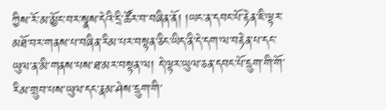ཀྱིས་རོ་མ་མྱོང་བར་སྣས་དེའི་དྲི་ཚོར་བ་བཞིན་ནོ། །ཡང་ན་དབང་པོ་རྟེན་ཇི་ལྟར་མཐོ་བར་གནས་པ་བཞིན་རིམ་པར་བསྟན་ཅིང་ཡིད་ནི་དེ་དག་ལ་བརྟེན་པ་དང་ཡུལ་ན་མི་གནས་པས་ཐ་མར་བསྟན་ལ། དེ་ལྟར་ཡུལ་ཅན་དབང་པོ་དྲུག་གི་གོ་རིམ་གྲུབ་པས་ཡུལ་དང་རྣམ་ཤེས་དྲུག་གི་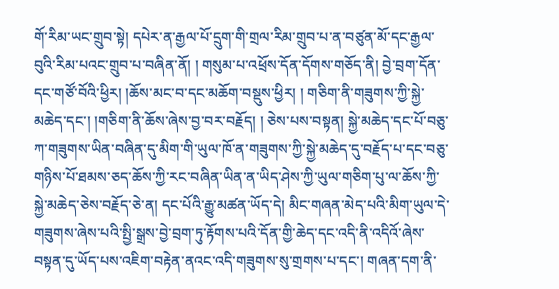གོ་རིམ་ཡང་གྲུབ་སྟེ། དཔེར་ན་རྒྱལ་པོ་དྲུག་གི་གྲལ་རིམ་གྲུབ་པ་ན་བཙུན་མོ་དང་རྒྱལ་བུའི་རིམ་པའང་གྲུབ་པ་བཞིན་ནོ། ། གསུམ་པ་འཕྲོས་དོན་དོགས་གཅོད་ནི། བྱེ་བྲག་དོན་དང་གཙོ་བོའི་ཕྱིར། །ཆོས་མང་བ་དང་མཆོག་བསྡུས་ཕྱིར། ། གཅིག་ནི་གཟུགས་ཀྱི་སྐྱེ་མཆེད་དང་། །གཅིག་ནི་ཆོས་ཞེས་བྱ་བར་བརྗོད། ། ཅེས་པས་བསྟན། སྐྱེ་མཆེད་དང་པོ་བཅུ་ཀ་གཟུགས་ཡིན་བཞིན་དུ་མིག་གི་ཡུལ་ཁོ་ན་གཟུགས་ཀྱི་སྐྱེ་མཆེད་དུ་བརྗོད་པ་དང་བཅུ་གཉིས་པོ་ཐམས་ཅད་ཆོས་ཀྱི་རང་བཞིན་ཡིན་ན་ཡིད་ཤེས་ཀྱི་ཡུལ་གཅིག་པུ་ལ་ཆོས་ཀྱི་སྐྱེ་མཆེད་ཅེས་བརྗོད་ཅེ་ན། དང་པོའི་རྒྱུ་མཚན་ཡོད་དེ། མིང་གཞན་མེད་པའི་མིག་ཡུལ་དེ་གཟུགས་ཞེས་པའི་སྤྱི་སྒྲས་བྱེ་བྲག་ཏུ་རྟོགས་པའི་དོན་གྱི་ཆེད་དང་འདི་ནི་འདིའོ་ཞེས་བསྟན་དུ་ཡོད་པས་འཇིག་བརྟེན་ནའང་འདི་གཟུགས་སུ་གྲགས་པ་དང་། གཞན་དག་ནི་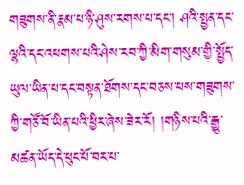གཟུགས་ནི་རྣམ་པ་ཉི་ཤུས་རགས་པ་དང་། ཤའི་སྤྱན་དང་ལྷའི་དང་འཕགས་པའི་ཤེས་རབ་ཀྱི་མིག་གསུམ་གྱི་སྤྱོད་ཡུལ་ཡིན་པ་དང་བསྟན་ཐོགས་དང་བཅས་པས་གཟུགས་ཀྱི་གཙོ་བོ་ཡིན་པའི་ཕྱིར་ཞེས་ཟེར་རོ། །གཉིས་པའི་རྒྱུ་མཚན་ཡོད་དེ་ཕུང་པོ་བར་པ་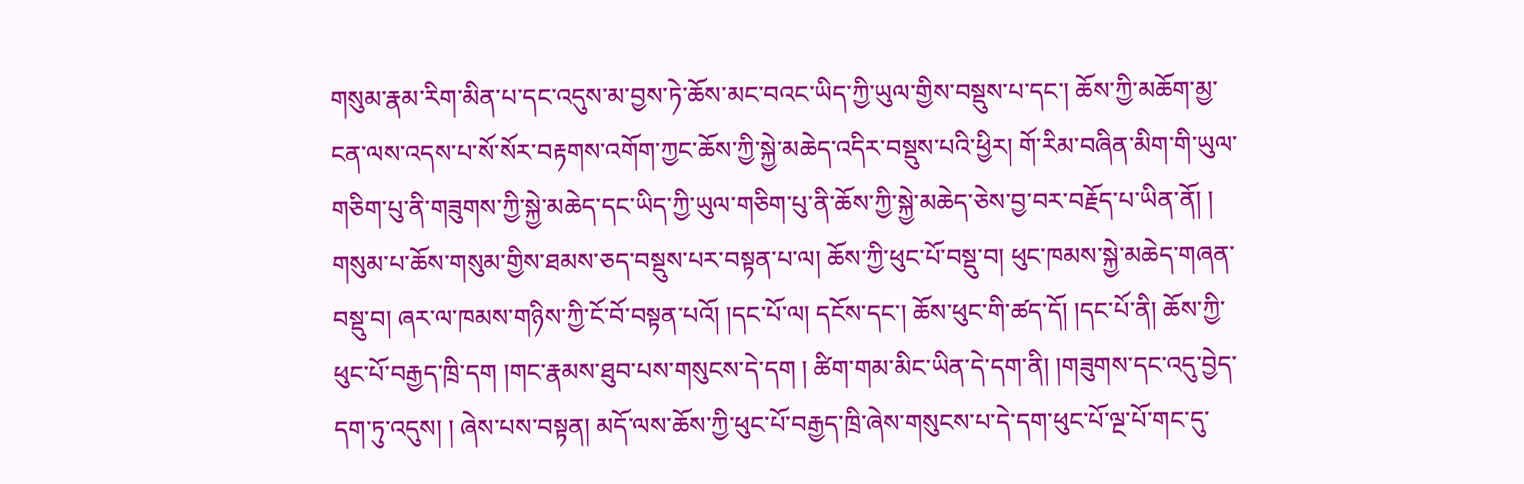གསུམ་རྣམ་རིག་མིན་པ་དང་འདུས་མ་བྱས་ཏེ་ཆོས་མང་བའང་ཡིད་ཀྱི་ཡུལ་གྱིས་བསྡུས་པ་དང་། ཆོས་ཀྱི་མཆོག་མྱ་ངན་ལས་འདས་པ་སོ་སོར་བརྟགས་འགོག་ཀྱང་ཆོས་ཀྱི་སྐྱེ་མཆེད་འདིར་བསྡུས་པའི་ཕྱིར། གོ་རིམ་བཞིན་མིག་གི་ཡུལ་གཅིག་པུ་ནི་གཟུགས་ཀྱི་སྐྱེ་མཆེད་དང་ཡིད་ཀྱི་ཡུལ་གཅིག་པུ་ནི་ཆོས་ཀྱི་སྐྱེ་མཆེད་ཅེས་བྱ་བར་བརྗོད་པ་ཡིན་ནོ། ། གསུམ་པ་ཆོས་གསུམ་གྱིས་ཐམས་ཅད་བསྡུས་པར་བསྟན་པ་ལ། ཆོས་ཀྱི་ཕུང་པོ་བསྡུ་བ། ཕུང་ཁམས་སྐྱེ་མཆེད་གཞན་བསྡུ་བ། ཞར་ལ་ཁམས་གཉིས་ཀྱི་ངོ་བོ་བསྟན་པའོ། །དང་པོ་ལ། དངོས་དང་། ཆོས་ཕུང་གི་ཚད་དོ། །དང་པོ་ནི། ཆོས་ཀྱི་ཕུང་པོ་བརྒྱད་ཁྲི་དག །གང་རྣམས་ཐུབ་པས་གསུངས་དེ་དག ། ཚིག་གམ་མིང་ཡིན་དེ་དག་ནི། །གཟུགས་དང་འདུ་བྱེད་དག་ཏུ་འདུས། ། ཞེས་པས་བསྟན། མདོ་ལས་ཆོས་ཀྱི་ཕུང་པོ་བརྒྱད་ཁྲི་ཞེས་གསུངས་པ་དེ་དག་ཕུང་པོ་ལྔ་པོ་གང་དུ་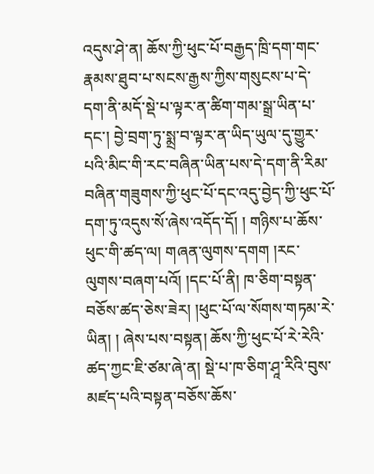འདུས་ཤེ་ན། ཆོས་ཀྱི་ཕུང་པོ་བརྒྱད་ཁྲི་དག་གང་རྣམས་ཐུབ་པ་སངས་རྒྱས་ཀྱིས་གསུངས་པ་དེ་དག་ནི་མདོ་སྡེ་པ་ལྟར་ན་ཚིག་གམ་སྒྲ་ཡིན་པ་དང་། བྱེ་བྲག་ཏུ་སྨྲ་བ་ལྟར་ན་ཡིད་ཡུལ་དུ་གྱུར་པའི་མིང་གི་རང་བཞིན་ཡིན་པས་དེ་དག་ནི་རིམ་བཞིན་གཟུགས་ཀྱི་ཕུང་པོ་དང་འདུ་བྱེད་ཀྱི་ཕུང་པོ་དག་ཏུ་འདུས་སོ་ཞེས་འདོད་དོ། ། གཉིས་པ་ཆོས་ཕུང་གི་ཚད་ལ། གཞན་ལུགས་དགག །རང་ལུགས་བཞག་པའོ། །དང་པོ་ནི། ཁ་ཅིག་བསྟན་བཅོས་ཚད་ཅེས་ཟེར། །ཕུང་པོ་ལ་སོགས་གཏམ་རེ་ཡིན། ། ཞེས་པས་བསྟན། ཆོས་ཀྱི་ཕུང་པོ་རེ་རེའི་ཚད་ཀྱང་ཇི་ཙམ་ཞེ་ན། སྡེ་པ་ཁ་ཅིག་ཤཱ་རིའི་བུས་མཛད་པའི་བསྟན་བཅོས་ཆོས་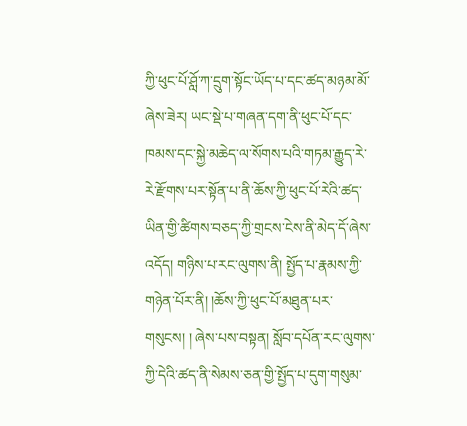ཀྱི་ཕུང་པོ་ཤློ་ཀ་དྲུག་སྟོང་ཡོད་པ་དང་ཚད་མཉམ་མོ་ཞེས་ཟེར། ཡང་སྡེ་པ་གཞན་དག་ནི་ཕུང་པོ་དང་ཁམས་དང་སྐྱེ་མཆེད་ལ་སོགས་པའི་གཏམ་རྒྱུད་རེ་རེ་རྫོགས་པར་སྟོན་པ་ནི་ཆོས་ཀྱི་ཕུང་པོ་རེའི་ཚད་ཡིན་གྱི་ཚིགས་བཅད་ཀྱི་གྲངས་ངེས་ནི་མེད་དོ་ཞེས་འདོད། གཉིས་པ་རང་ལུགས་ནི། སྤྱོད་པ་རྣམས་ཀྱི་གཉེན་པོར་ནི། །ཆོས་ཀྱི་ཕུང་པོ་མཐུན་པར་གསུངས། ། ཞེས་པས་བསྟན། སློབ་དཔོན་རང་ལུགས་ཀྱི་དེའི་ཚད་ནི་སེམས་ཅན་གྱི་སྤྱོད་པ་དུག་གསུམ་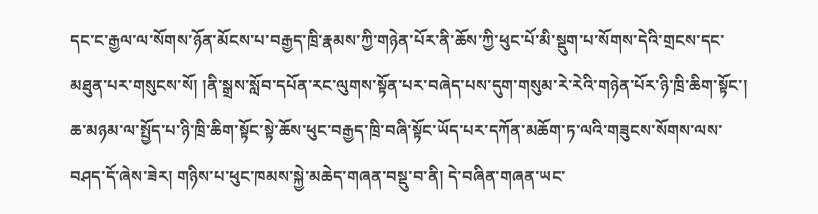དང་ང་རྒྱལ་ལ་སོགས་ཉོན་མོངས་པ་བརྒྱད་ཁྲི་རྣམས་ཀྱི་གཉེན་པོར་ནི་ཆོས་ཀྱི་ཕུང་པོ་མི་སྡུག་པ་སོགས་དེའི་གྲངས་དང་མཐུན་པར་གསུངས་སོ། །ནི་སྒྲས་སློབ་དཔོན་རང་ལུགས་སྟོན་པར་བཞེད་པས་དུག་གསུམ་རེ་རེའི་གཉེན་པོར་ཉི་ཁྲི་ཆིག་སྟོང་། ཆ་མཉམ་ལ་སྤྱོད་པ་ཉི་ཁྲི་ཆིག་སྟོང་སྟེ་ཆོས་ཕུང་བརྒྱད་ཁྲི་བཞི་སྟོང་ཡོད་པར་དཀོན་མཆོག་ཏ་ལའི་གཟུངས་སོགས་ལས་བཤད་དོ་ཞེས་ཟེར། གཉིས་པ་ཕུང་ཁམས་སྐྱེ་མཆེད་གཞན་བསྡུ་བ་ནི། དེ་བཞིན་གཞན་ཡང་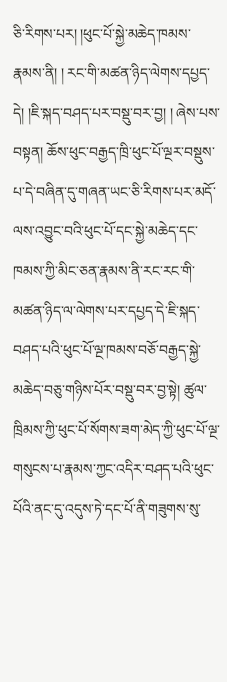ཅི་རིགས་པར། །ཕུང་པོ་སྐྱེ་མཆེད་ཁམས་རྣམས་ནི། ། རང་གི་མཚན་ཉིད་ལེགས་དཔྱད་དེ། །ཇི་སྐད་བཤད་པར་བསྡུ་བར་བྱ། ། ཞེས་པས་བསྟན། ཆོས་ཕུང་བརྒྱད་ཁྲི་ཕུང་པོ་ལྔར་བསྡུས་པ་དེ་བཞིན་དུ་གཞན་ཡང་ཅི་རིགས་པར་མདོ་ལས་འབྱུང་བའི་ཕུང་པོ་དང་སྐྱེ་མཆེད་དང་ཁམས་ཀྱི་མིང་ཅན་རྣམས་ནི་རང་རང་གི་མཚན་ཉིད་ལ་ལེགས་པར་དཔྱད་དེ་ཇི་སྐད་བཤད་པའི་ཕུང་པོ་ལྔ་ཁམས་བཅོ་བརྒྱད་སྐྱེ་མཆེད་བཅུ་གཉིས་པོར་བསྡུ་བར་བྱ་སྟེ། ཚུལ་ཁྲིམས་ཀྱི་ཕུང་པོ་སོགས་ཟག་མེད་ཀྱི་ཕུང་པོ་ལྔ་གསུངས་པ་རྣམས་ཀྱང་འདིར་བཤད་པའི་ཕུང་པོའི་ནང་དུ་འདུས་ཏེ་དང་པོ་ནི་གཟུགས་སུ་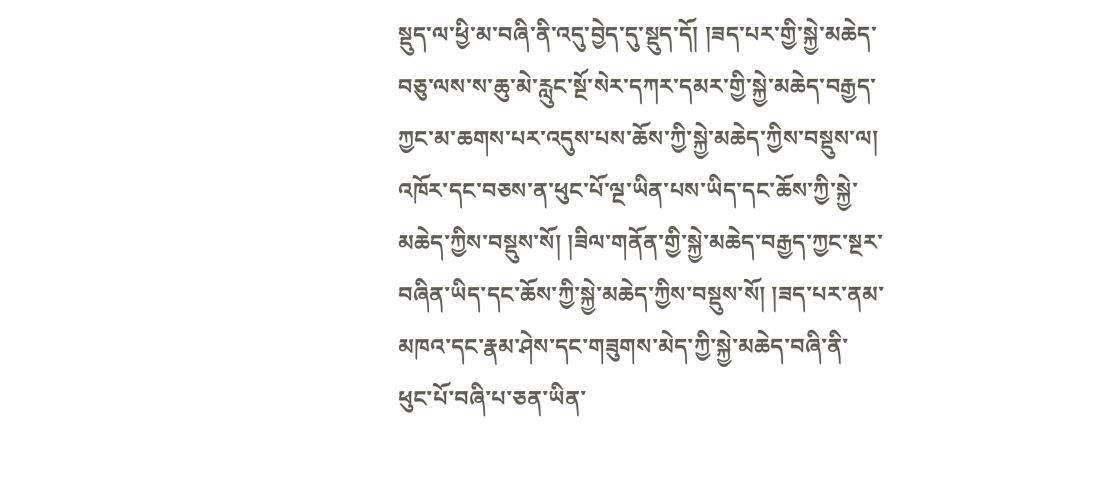སྡུད་ལ་ཕྱི་མ་བཞི་ནི་འདུ་བྱེད་དུ་སྡུད་དོ། །ཟད་པར་གྱི་སྐྱེ་མཆེད་བཅུ་ལས་ས་ཆུ་མེ་རླུང་སྔོ་སེར་དཀར་དམར་གྱི་སྐྱེ་མཆེད་བརྒྱད་ཀྱང་མ་ཆགས་པར་འདུས་པས་ཆོས་ཀྱི་སྐྱེ་མཆེད་ཀྱིས་བསྡུས་ལ། འཁོར་དང་བཅས་ན་ཕུང་པོ་ལྔ་ཡིན་པས་ཡིད་དང་ཆོས་ཀྱི་སྐྱེ་མཆེད་ཀྱིས་བསྡུས་སོ། །ཟིལ་གནོན་གྱི་སྐྱེ་མཆེད་བརྒྱད་ཀྱང་སྔར་བཞིན་ཡིད་དང་ཆོས་ཀྱི་སྐྱེ་མཆེད་ཀྱིས་བསྡུས་སོ། །ཟད་པར་ནམ་མཁའ་དང་རྣམ་ཤེས་དང་གཟུགས་མེད་ཀྱི་སྐྱེ་མཆེད་བཞི་ནི་ཕུང་པོ་བཞི་པ་ཅན་ཡིན་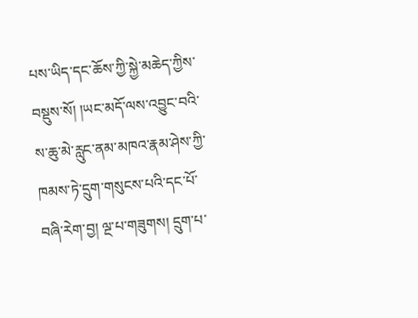པས་ཡིད་དང་ཆོས་ཀྱི་སྐྱེ་མཆེད་ཀྱིས་བསྡུས་སོ། །ཡང་མདོ་ལས་འབྱུང་བའི་ས་ཆུ་མེ་རླུང་ནམ་མཁའ་རྣམ་ཤེས་ཀྱི་ཁམས་ཏེ་དྲུག་གསུངས་པའི་དང་པོ་བཞི་རེག་བྱ། ལྔ་པ་གཟུགས། དྲུག་པ་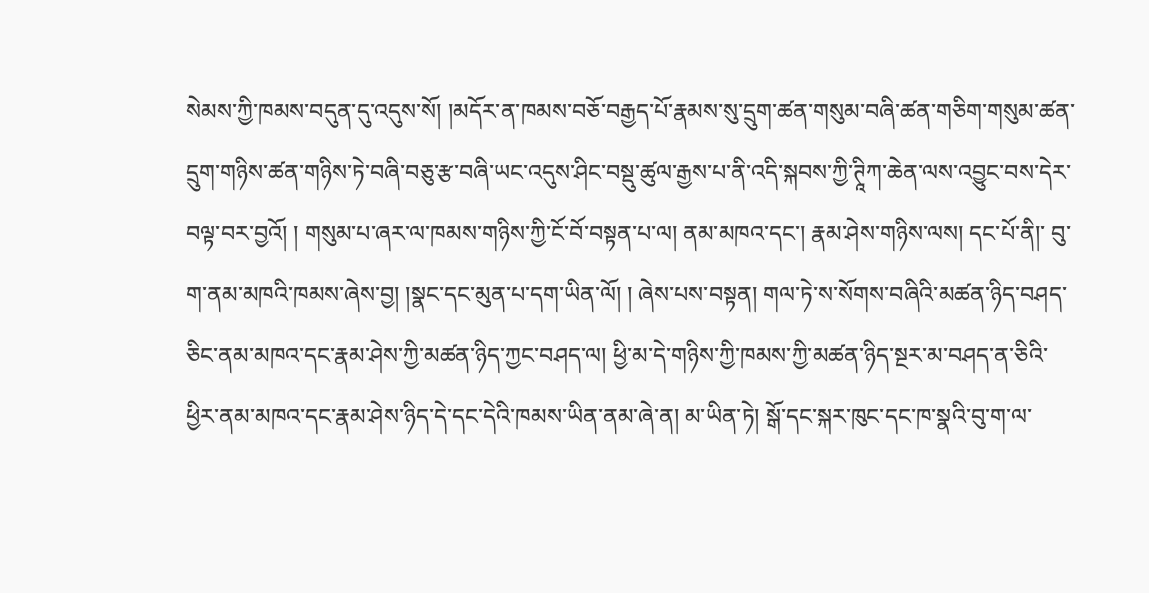སེམས་ཀྱི་ཁམས་བདུན་དུ་འདུས་སོ། །མདོར་ན་ཁམས་བཅོ་བརྒྱད་པོ་རྣམས་སུ་དྲུག་ཚན་གསུམ་བཞི་ཚན་གཅིག་གསུམ་ཚན་དྲུག་གཉིས་ཚན་གཉིས་ཏེ་བཞི་བཅུ་རྩ་བཞི་ཡང་འདུས་ཤིང་བསྡུ་ཚུལ་རྒྱས་པ་ནི་འདི་སྐབས་ཀྱི་ཊཱིཀ་ཆེན་ལས་འབྱུང་བས་དེར་བལྟ་བར་བྱའོ། ། གསུམ་པ་ཞར་ལ་ཁམས་གཉིས་ཀྱི་ངོ་བོ་བསྟན་པ་ལ། ནམ་མཁའ་དང་། རྣམ་ཤེས་གཉིས་ལས། དང་པོ་ནི།་ བུ་ག་ནམ་མཁའི་ཁམས་ཞེས་བྱ། །སྣང་དང་མུན་པ་དག་ཡིན་ལོ། ། ཞེས་པས་བསྟན། གལ་ཏེ་ས་སོགས་བཞིའི་མཚན་ཉིད་བཤད་ཅིང་ནམ་མཁའ་དང་རྣམ་ཤེས་ཀྱི་མཚན་ཉིད་ཀྱང་བཤད་ལ། ཕྱི་མ་དེ་གཉིས་ཀྱི་ཁམས་ཀྱི་མཚན་ཉིད་སྔར་མ་བཤད་ན་ཅིའི་ཕྱིར་ནམ་མཁའ་དང་རྣམ་ཤེས་ཉིད་དེ་དང་དེའི་ཁམས་ཡིན་ནམ་ཞེ་ན། མ་ཡིན་ཏེ། སྒོ་དང་སྐར་ཁུང་དང་ཁ་སྣའི་བུ་ག་ལ་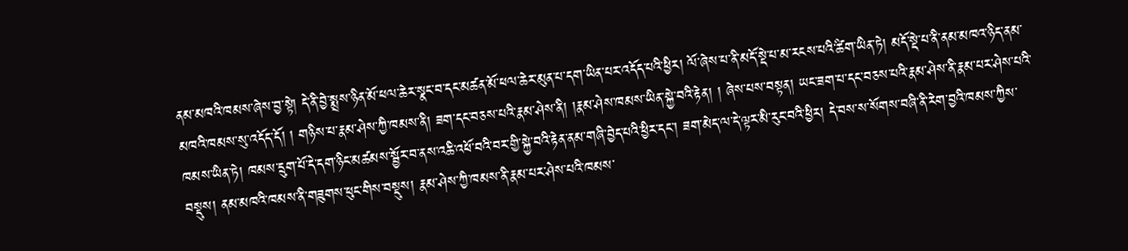ནམ་མཁའི་ཁམས་ཞེས་བྱ་སྟེ། དེ་ནི་བྱེ་སྨྲས་ཉིན་མོ་ཕལ་ཆེར་སྣང་བ་དང་མཚན་མོ་ཕལ་ཆེར་མུན་པ་དག་ཡིན་པར་འདོད་པའི་ཕྱིར། ལོ་ཞེས་པ་ནི་མདོ་སྡེ་པ་མ་རངས་པའི་ཚིག་ཡིན་ཏེ། མདོ་སྡེ་པ་ནི་ནམ་མཁའ་ཉིད་ནམ་མཁའི་ཁམས་སུ་འདོད་དོ། ། གཉིས་པ་རྣམ་ཤེས་ཀྱི་ཁམས་ནི། ཟག་དང་བཅས་པའི་རྣམ་ཤེས་ནི། །རྣམ་ཤེས་ཁམས་ཡིན་སྐྱེ་བའི་རྟེན། ། ཞེས་པས་བསྟན། ཡང་ཟག་པ་དང་བཅས་པའི་རྣམ་ཤེས་ནི་རྣམ་པར་ཤེས་པའི་ཁམས་ཡིན་ཏེ། ཁམས་དྲུག་པོ་དེ་དག་ཉིང་མཚམས་སྦྱོར་བ་ནས་འཆི་འཕོ་བའི་བར་གྱི་སྐྱེ་བའི་རྟེན་ནམ་གཞི་བྱེད་པའི་ཕྱིར་དང་། ཟག་མེད་ལ་དེ་ལྟར་མི་རུང་བའི་ཕྱིར། དེ་བས་ས་སོགས་བཞི་ནི་རེག་བྱའི་ཁམས་ཀྱིས་བསྡུས། ནམ་མཁའི་ཁམས་ནི་གཟུགས་ཕུང་གིས་བསྡུས། རྣམ་ཤེས་ཀྱི་ཁམས་ནི་རྣམ་པར་ཤེས་པའི་ཁམས་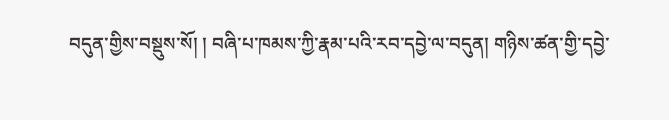བདུན་གྱིས་བསྡུས་སོ། ། བཞི་པ་ཁམས་ཀྱི་རྣམ་པའི་རབ་དབྱེ་ལ་བདུན། གཉིས་ཚན་གྱི་དབྱེ་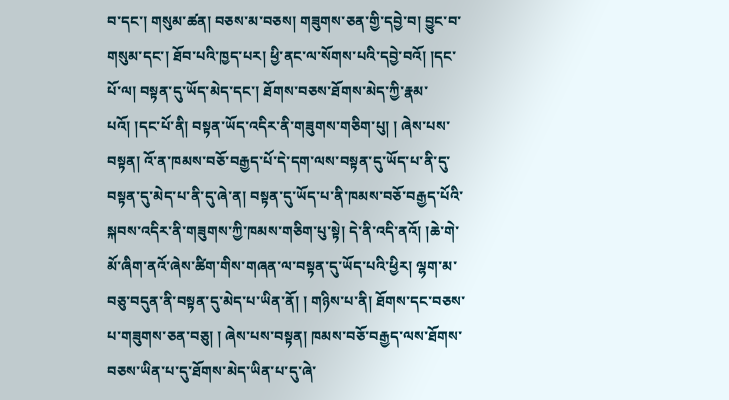བ་དང་། གསུམ་ཚན། བཅས་མ་བཅས། གཟུགས་ཅན་གྱི་དབྱེ་བ། བྱུང་བ་གསུམ་དང་། ཐོབ་པའི་ཁྱད་པར། ཕྱི་ནང་ལ་སོགས་པའི་དབྱེ་བའོ། །དང་པོ་ལ། བསྟན་དུ་ཡོད་མེད་དང་། ཐོགས་བཅས་ཐོགས་མེད་ཀྱི་རྣམ་པའོ། །དང་པོ་ནི། བསྟན་ཡོད་འདིར་ནི་གཟུགས་གཅིག་པུ། ། ཞེས་པས་བསྟན། འོ་ན་ཁམས་བཅོ་བརྒྱད་པོ་དེ་དག་ལས་བསྟན་དུ་ཡོད་པ་ནི་དུ་བསྟན་དུ་མེད་པ་ནི་དུ་ཞེ་ན། བསྟན་དུ་ཡོད་པ་ནི་ཁམས་བཅོ་བརྒྱད་པོའི་སྐབས་འདིར་ནི་གཟུགས་ཀྱི་ཁམས་གཅིག་པུ་སྟེ། དེ་ནི་འདི་ནའོ། །ཆེ་གེ་མོ་ཞིག་ནའོ་ཞེས་ཚིག་གིས་གཞན་ལ་བསྟན་དུ་ཡོད་པའི་ཕྱིར། ལྷག་མ་བཅུ་བདུན་ནི་བསྟན་དུ་མེད་པ་ཡིན་ནོ། ། གཉིས་པ་ནི། ཐོགས་དང་བཅས་པ་གཟུགས་ཅན་བཅུ། ། ཞེས་པས་བསྟན། ཁམས་བཅོ་བརྒྱད་ལས་ཐོགས་བཅས་ཡིན་པ་དུ་ཐོགས་མེད་ཡིན་པ་དུ་ཞེ་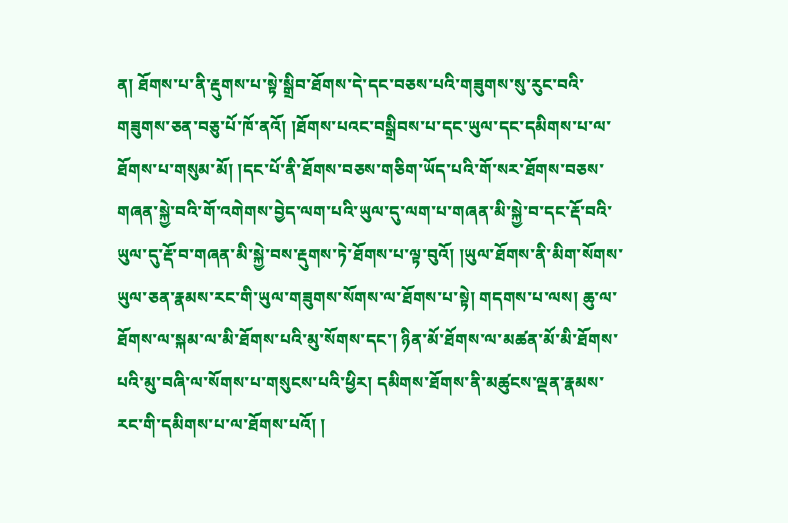ན། ཐོགས་པ་ནི་རྡུགས་པ་སྟེ་སྒྲིབ་ཐོགས་དེ་དང་བཅས་པའི་གཟུགས་སུ་རུང་བའི་གཟུགས་ཅན་བཅུ་པོ་ཁོ་ནའོ། །ཐོགས་པའང་བསྒྲིབས་པ་དང་ཡུལ་དང་དམིགས་པ་ལ་ཐོགས་པ་གསུམ་མོ། །དང་པོ་ནི་ཐོགས་བཅས་གཅིག་ཡོད་པའི་གོ་སར་ཐོགས་བཅས་གཞན་སྐྱེ་བའི་གོ་འགེགས་བྱེད་ལག་པའི་ཡུལ་དུ་ལག་པ་གཞན་མི་སྐྱེ་བ་དང་རྡོ་བའི་ཡུལ་དུ་རྡོ་བ་གཞན་མི་སྐྱེ་བས་རྡུགས་ཏེ་ཐོགས་པ་ལྟ་བུའོ། །ཡུལ་ཐོགས་ནི་མིག་སོགས་ཡུལ་ཅན་རྣམས་རང་གི་ཡུལ་གཟུགས་སོགས་ལ་ཐོགས་པ་སྟེ། གདགས་པ་ལས། ཆུ་ལ་ཐོགས་ལ་སྐམ་ལ་མི་ཐོགས་པའི་མུ་སོགས་དང་། ཉིན་མོ་ཐོགས་ལ་མཚན་མོ་མི་ཐོགས་པའི་མུ་བཞི་ལ་སོགས་པ་གསུངས་པའི་ཕྱིར། དམིགས་ཐོགས་ནི་མཚུངས་ལྡན་རྣམས་རང་གི་དམིགས་པ་ལ་ཐོགས་པའོ། །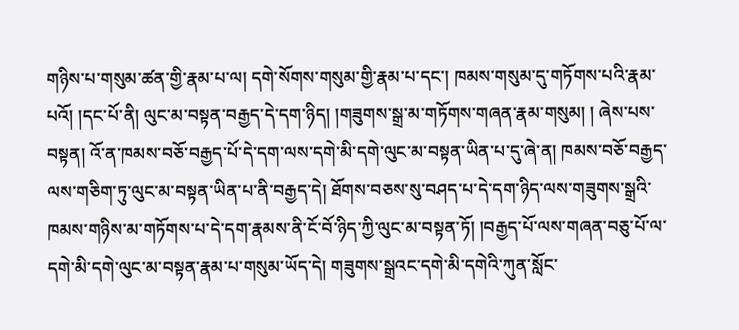གཉིས་པ་གསུམ་ཚན་གྱི་རྣམ་པ་ལ། དགེ་སོགས་གསུམ་གྱི་རྣམ་པ་དང་། ཁམས་གསུམ་དུ་གཏོགས་པའི་རྣམ་པའོ། །དང་པོ་ནི། ལུང་མ་བསྟན་བརྒྱད་དེ་དག་ཉིད། །གཟུགས་སྒྲ་མ་གཏོགས་གཞན་རྣམ་གསུམ། ། ཞེས་པས་བསྟན། འོ་ན་ཁམས་བཅོ་བརྒྱད་པོ་དེ་དག་ལས་དགེ་མི་དགེ་ལུང་མ་བསྟན་ཡིན་པ་དུ་ཞེ་ན། ཁམས་བཅོ་བརྒྱད་ལས་གཅིག་ཏུ་ལུང་མ་བསྟན་ཡིན་པ་ནི་བརྒྱད་དེ། ཐོགས་བཅས་སུ་བཤད་པ་དེ་དག་ཉིད་ལས་གཟུགས་སྒྲའི་ཁམས་གཉིས་མ་གཏོགས་པ་དེ་དག་རྣམས་ནི་ངོ་བོ་ཉིད་ཀྱི་ལུང་མ་བསྟན་ཏོ། །བརྒྱད་པོ་ལས་གཞན་བཅུ་པོ་ལ་དགེ་མི་དགེ་ལུང་མ་བསྟན་རྣམ་པ་གསུམ་ཡོད་དེ། གཟུགས་སྒྲའང་དགེ་མི་དགེའི་ཀུན་སློང་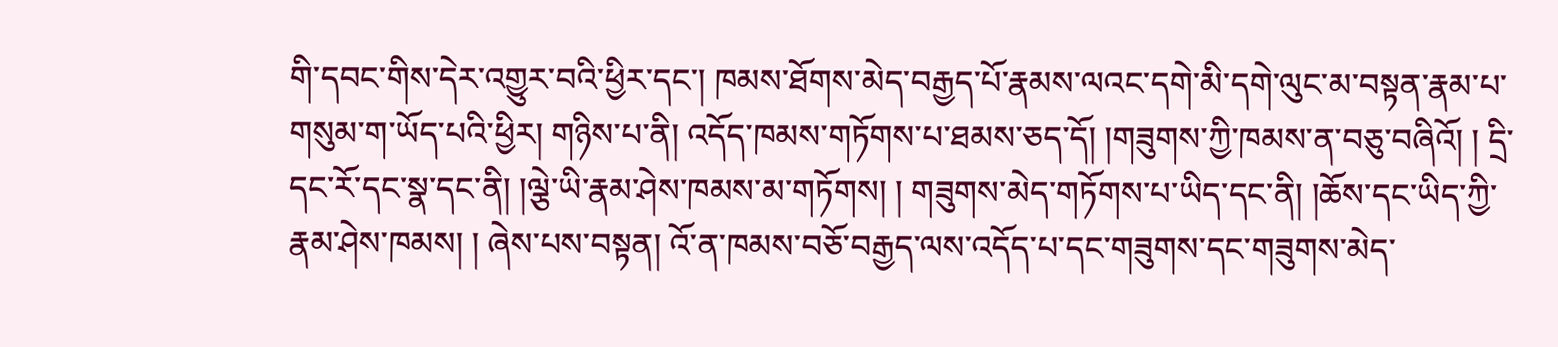གི་དབང་གིས་དེར་འགྱུར་བའི་ཕྱིར་དང་། ཁམས་ཐོགས་མེད་བརྒྱད་པོ་རྣམས་ལའང་དགེ་མི་དགེ་ལུང་མ་བསྟན་རྣམ་པ་གསུམ་ག་ཡོད་པའི་ཕྱིར། གཉིས་པ་ནི། འདོད་ཁམས་གཏོགས་པ་ཐམས་ཅད་དོ། །གཟུགས་ཀྱི་ཁམས་ན་བཅུ་བཞིའོ། ། དྲི་དང་རོ་དང་སྣ་དང་ནི། །ལྕེ་ཡི་རྣམ་ཤེས་ཁམས་མ་གཏོགས། ། གཟུགས་མེད་གཏོགས་པ་ཡིད་དང་ནི། །ཆོས་དང་ཡིད་ཀྱི་རྣམ་ཤེས་ཁམས། ། ཞེས་པས་བསྟན། འོ་ན་ཁམས་བཅོ་བརྒྱད་ལས་འདོད་པ་དང་གཟུགས་དང་གཟུགས་མེད་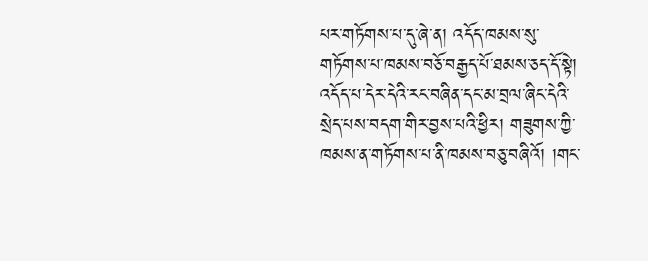པར་གཏོགས་པ་དུ་ཞེ་ན། འདོད་ཁམས་སུ་གཏོགས་པ་ཁམས་བཅོ་བརྒྱད་པོ་ཐམས་ཅད་དོ་སྟེ། འདོད་པ་དེར་དེའི་རང་བཞིན་དང་མ་བྲལ་ཞིང་དེའི་སྲེད་པས་བདག་གིར་བྱས་པའི་ཕྱིར། གཟུགས་ཀྱི་ཁམས་ན་གཏོགས་པ་ནི་ཁམས་བཅུ་བཞིའོ། །གང་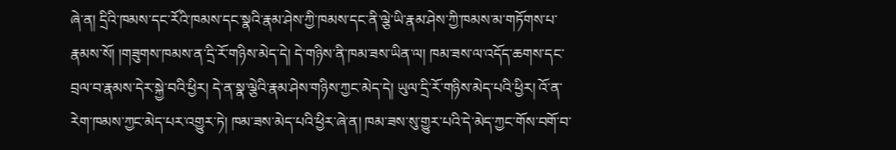ཞེ་ན། དྲིའི་ཁམས་དང་རོའི་ཁམས་དང་སྣའི་རྣམ་ཤེས་ཀྱི་ཁམས་དང་ནི་ལྕེ་ཡི་རྣམ་ཤེས་ཀྱི་ཁམས་མ་གཏོགས་པ་རྣམས་སོ། །གཟུགས་ཁམས་ན་དྲི་རོ་གཉིས་མེད་དེ། དེ་གཉིས་ནི་ཁམ་ཟས་ཡིན་ལ། ཁམ་ཟས་ལ་འདོད་ཆགས་དང་བྲལ་བ་རྣམས་དེར་སྐྱེ་བའི་ཕྱིར། དེ་ན་སྣ་ལྕེའི་རྣམ་ཤེས་གཉིས་ཀྱང་མེད་དེ། ཡུལ་དྲི་རོ་གཉིས་མེད་པའི་ཕྱིར། འོ་ན་རེག་ཁམས་ཀྱང་མེད་པར་འགྱུར་ཏེ། ཁམ་ཟས་མེད་པའི་ཕྱིར་ཞེ་ན། ཁམ་ཟས་སུ་གྱུར་པའི་དེ་མེད་ཀྱང་གོས་བགོ་བ་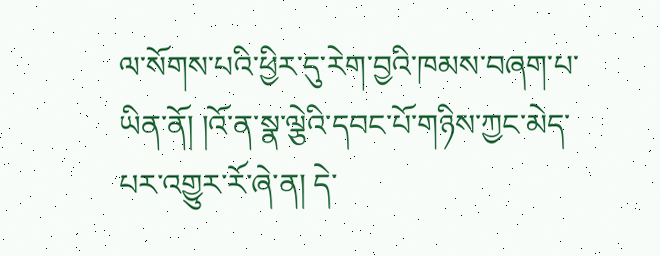ལ་སོགས་པའི་ཕྱིར་དུ་རེག་བྱའི་ཁམས་བཞག་པ་ཡིན་ནོ། །འོ་ན་སྣ་ལྕེའི་དབང་པོ་གཉིས་ཀྱང་མེད་པར་འགྱུར་རོ་ཞེ་ན། དེ་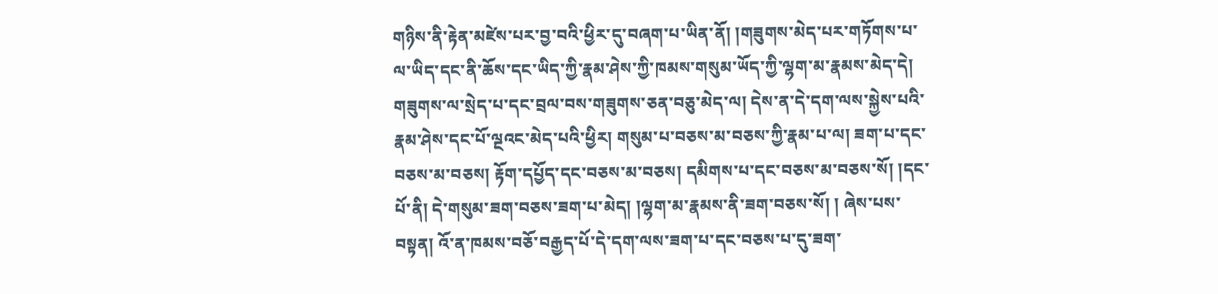གཉིས་ནི་རྟེན་མཛེས་པར་བྱ་བའི་ཕྱིར་དུ་བཞག་པ་ཡིན་ནོ། །གཟུགས་མེད་པར་གཏོགས་པ་ལ་ཡིད་དང་ནི་ཆོས་དང་ཡིད་ཀྱི་རྣམ་ཤེས་ཀྱི་ཁམས་གསུམ་ཡོད་ཀྱི་ལྷག་མ་རྣམས་མེད་དེ། གཟུགས་ལ་སྲེད་པ་དང་བྲལ་བས་གཟུགས་ཅན་བཅུ་མེད་ལ། དེས་ན་དེ་དག་ལས་སྐྱེས་པའི་རྣམ་ཤེས་དང་པོ་ལྔའང་མེད་པའི་ཕྱིར། གསུམ་པ་བཅས་མ་བཅས་ཀྱི་རྣམ་པ་ལ། ཟག་པ་དང་བཅས་མ་བཅས། རྟོག་དཔྱོད་དང་བཅས་མ་བཅས། དམིགས་པ་དང་བཅས་མ་བཅས་སོ། །དང་པོ་ནི། དེ་གསུམ་ཟག་བཅས་ཟག་པ་མེད། །ལྷག་མ་རྣམས་ནི་ཟག་བཅས་སོ། ། ཞེས་པས་བསྟན། འོ་ན་ཁམས་བཅོ་བརྒྱད་པོ་དེ་དག་ལས་ཟག་པ་དང་བཅས་པ་དུ་ཟག་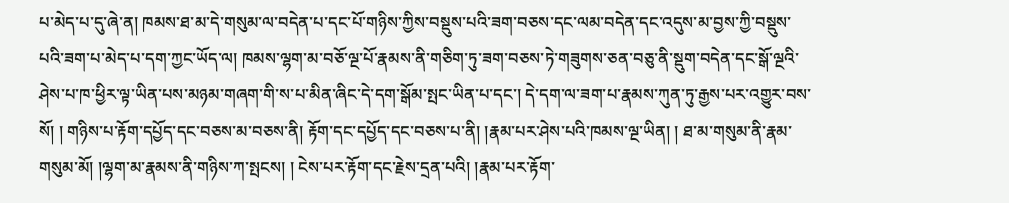པ་མེད་པ་དུ་ཞེ་ན། ཁམས་ཐ་མ་དེ་གསུམ་ལ་བདེན་པ་དང་པོ་གཉིས་ཀྱིས་བསྡུས་པའི་ཟག་བཅས་དང་ལམ་བདེན་དང་འདུས་མ་བྱས་ཀྱི་བསྡུས་པའི་ཟག་པ་མེད་པ་དག་ཀྱང་ཡོད་ལ། ཁམས་ལྷག་མ་བཅོ་ལྔ་པོ་རྣམས་ནི་གཅིག་ཏུ་ཟག་བཅས་ཏེ་གཟུགས་ཅན་བཅུ་ནི་སྡུག་བདེན་དང་སྒོ་ལྔའི་ཤེས་པ་ཁ་ཕྱིར་ལྟ་ཡིན་པས་མཉམ་གཞག་གི་ས་པ་མིན་ཞིང་དེ་དག་སྒོམ་སྤང་ཡིན་པ་དང་། དེ་དག་ལ་ཟག་པ་རྣམས་ཀུན་ཏུ་རྒྱས་པར་འགྱུར་བས་སོ། ། གཉིས་པ་རྟོག་དཔྱོད་དང་བཅས་མ་བཅས་ནི། རྟོག་དང་དཔྱོད་དང་བཅས་པ་ནི། །རྣམ་པར་ཤེས་པའི་ཁམས་ལྔ་ཡིན། ། ཐ་མ་གསུམ་ནི་རྣམ་གསུམ་མོ། །ལྷག་མ་རྣམས་ནི་གཉིས་ཀ་སྤངས། ། ངེས་པར་རྟོག་དང་རྗེས་དྲན་པའི། །རྣམ་པར་རྟོག་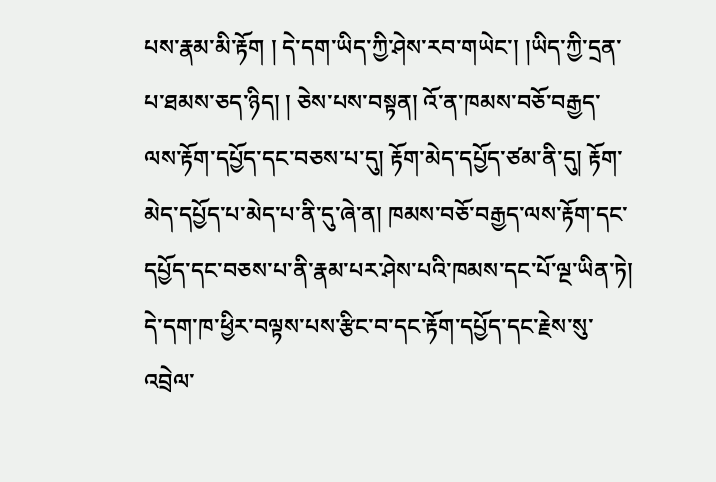པས་རྣམ་མི་རྟོག ། དེ་དག་ཡིད་ཀྱི་ཤེས་རབ་གཡེང་། །ཡིད་ཀྱི་དྲན་པ་ཐམས་ཅད་ཉིད། ། ཅེས་པས་བསྟན། འོ་ན་ཁམས་བཅོ་བརྒྱད་ལས་རྟོག་དཔྱོད་དང་བཅས་པ་དུ། རྟོག་མེད་དཔྱོད་ཙམ་ནི་དུ། རྟོག་མེད་དཔྱོད་པ་མེད་པ་ནི་དུ་ཞེ་ན། ཁམས་བཅོ་བརྒྱད་ལས་རྟོག་དང་དཔྱོད་དང་བཅས་པ་ནི་རྣམ་པར་ཤེས་པའི་ཁམས་དང་པོ་ལྔ་ཡིན་ཏེ། དེ་དག་ཁ་ཕྱིར་བལྟས་པས་རྩིང་བ་དང་རྟོག་དཔྱོད་དང་རྗེས་སུ་འབྲེལ་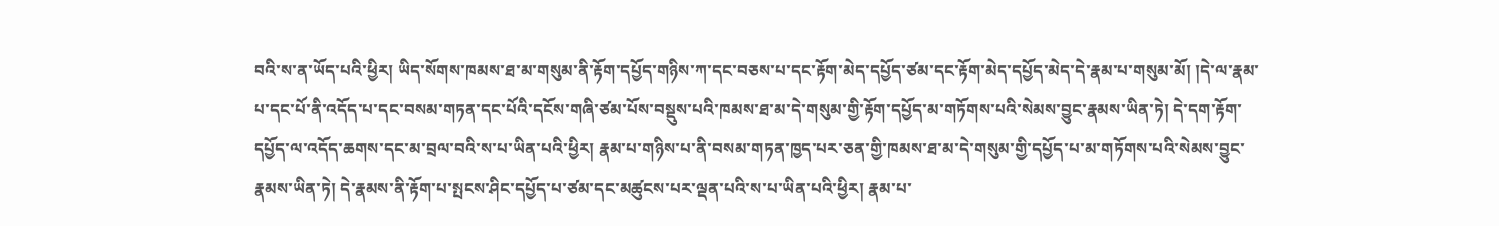བའི་ས་ན་ཡོད་པའི་ཕྱིར། ཡིད་སོགས་ཁམས་ཐ་མ་གསུམ་ནི་རྟོག་དཔྱོད་གཉིས་ཀ་དང་བཅས་པ་དང་རྟོག་མེད་དཔྱོད་ཙམ་དང་རྟོག་མེད་དཔྱོད་མེད་དེ་རྣམ་པ་གསུམ་མོ། །དེ་ལ་རྣམ་པ་དང་པོ་ནི་འདོད་པ་དང་བསམ་གཏན་དང་པོའི་དངོས་གཞི་ཙམ་པོས་བསྡུས་པའི་ཁམས་ཐ་མ་དེ་གསུམ་གྱི་རྟོག་དཔྱོད་མ་གཏོགས་པའི་སེམས་བྱུང་རྣམས་ཡིན་ཏེ། དེ་དག་རྟོག་དཔྱོད་ལ་འདོད་ཆགས་དང་མ་བྲལ་བའི་ས་པ་ཡིན་པའི་ཕྱིར། རྣམ་པ་གཉིས་པ་ནི་བསམ་གཏན་ཁྱད་པར་ཅན་གྱི་ཁམས་ཐ་མ་དེ་གསུམ་གྱི་དཔྱོད་པ་མ་གཏོགས་པའི་སེམས་བྱུང་རྣམས་ཡིན་ཏེ། དེ་རྣམས་ནི་རྟོག་པ་སྤངས་ཤིང་དཔྱོད་པ་ཙམ་དང་མཚུངས་པར་ལྡན་པའི་ས་པ་ཡིན་པའི་ཕྱིར། རྣམ་པ་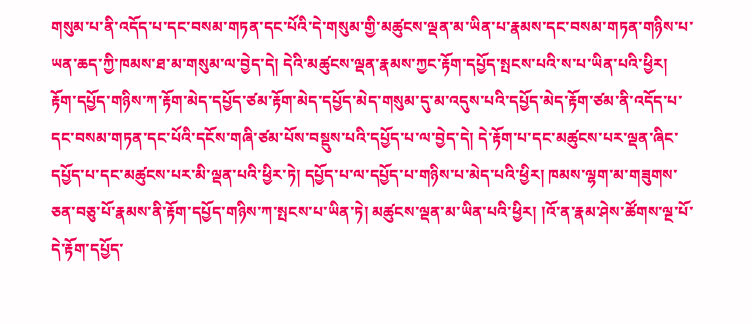གསུམ་པ་ནི་འདོད་པ་དང་བསམ་གཏན་དང་པོའི་དེ་གསུམ་གྱི་མཚུངས་ལྡན་མ་ཡིན་པ་རྣམས་དང་བསམ་གཏན་གཉིས་པ་ཡན་ཆད་ཀྱི་ཁམས་ཐ་མ་གསུམ་ལ་བྱེད་དེ། དེའི་མཚུངས་ལྡན་རྣམས་ཀྱང་རྟོག་དཔྱོད་སྤངས་པའི་ས་པ་ཡིན་པའི་ཕྱིར། རྟོག་དཔྱོད་གཉིས་ཀ་རྟོག་མེད་དཔྱོད་ཙམ་རྟོག་མེད་དཔྱོད་མེད་གསུམ་དུ་མ་འདུས་པའི་དཔྱོད་མེད་རྟོག་ཙམ་ནི་འདོད་པ་དང་བསམ་གཏན་དང་པོའི་དངོས་གཞི་ཙམ་པོས་བསྡུས་པའི་དཔྱོད་པ་ལ་བྱེད་དེ། དེ་རྟོག་པ་དང་མཚུངས་པར་ལྡན་ཞིང་དཔྱོད་པ་དང་མཚུངས་པར་མི་ལྡན་པའི་ཕྱིར་ཏེ། དཔྱོད་པ་ལ་དཔྱོད་པ་གཉིས་པ་མེད་པའི་ཕྱིར། ཁམས་ལྷག་མ་གཟུགས་ཅན་བཅུ་པོ་རྣམས་ནི་རྟོག་དཔྱོད་གཉིས་ཀ་སྤངས་པ་ཡིན་ཏེ། མཚུངས་ལྡན་མ་ཡིན་པའི་ཕྱིར། །འོ་ན་རྣམ་ཤེས་ཚོགས་ལྔ་པོ་དེ་རྟོག་དཔྱོད་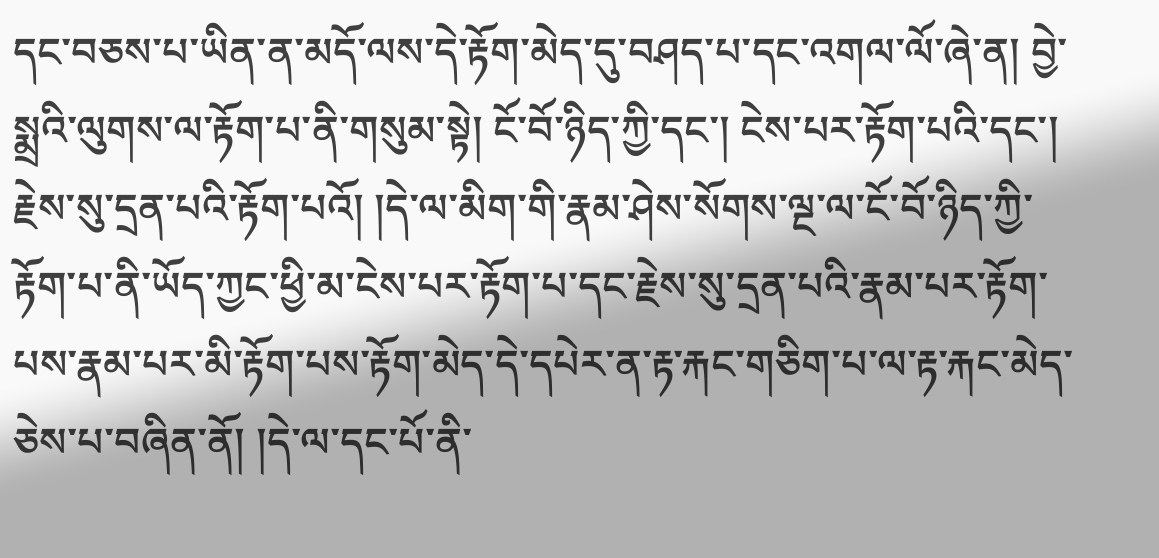དང་བཅས་པ་ཡིན་ན་མདོ་ལས་དེ་རྟོག་མེད་དུ་བཤད་པ་དང་འགལ་ལོ་ཞེ་ན། བྱེ་སྨྲའི་ལུགས་ལ་རྟོག་པ་ནི་གསུམ་སྟེ། ངོ་བོ་ཉིད་ཀྱི་དང་། ངེས་པར་རྟོག་པའི་དང་། རྗེས་སུ་དྲན་པའི་རྟོག་པའོ། །དེ་ལ་མིག་གི་རྣམ་ཤེས་སོགས་ལྔ་ལ་ངོ་བོ་ཉིད་ཀྱི་རྟོག་པ་ནི་ཡོད་ཀྱང་ཕྱི་མ་ངེས་པར་རྟོག་པ་དང་རྗེས་སུ་དྲན་པའི་རྣམ་པར་རྟོག་པས་རྣམ་པར་མི་རྟོག་པས་རྟོག་མེད་དེ་དཔེར་ན་རྟ་རྐང་གཅིག་པ་ལ་རྟ་རྐང་མེད་ཅེས་པ་བཞིན་ནོ། །དེ་ལ་དང་པོ་ནི་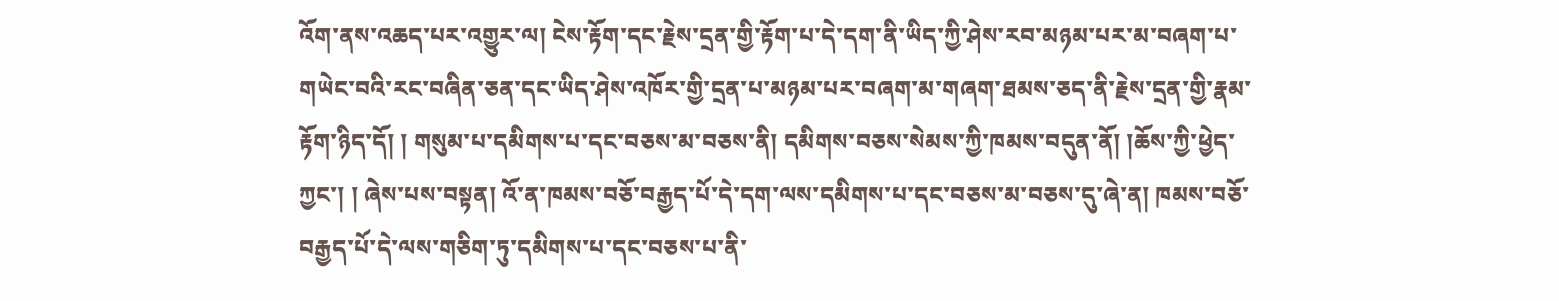འོག་ནས་འཆད་པར་འགྱུར་ལ། ངེས་རྟོག་དང་རྗེས་དྲན་གྱི་རྟོག་པ་དེ་དག་ནི་ཡིད་ཀྱི་ཤེས་རབ་མཉམ་པར་མ་བཞག་པ་གཡེང་བའི་རང་བཞིན་ཅན་དང་ཡིད་ཤེས་འཁོར་གྱི་དྲན་པ་མཉམ་པར་བཞག་མ་གཞག་ཐམས་ཅད་ནི་རྗེས་དྲན་གྱི་རྣམ་རྟོག་ཉིད་དོ། ། གསུམ་པ་དམིགས་པ་དང་བཅས་མ་བཅས་ནི། དམིགས་བཅས་སེམས་ཀྱི་ཁམས་བདུན་ནོ། །ཆོས་ཀྱི་ཕྱེད་ཀྱང་། ། ཞེས་པས་བསྟན། འོ་ན་ཁམས་བཅོ་བརྒྱད་པོ་དེ་དག་ལས་དམིགས་པ་དང་བཅས་མ་བཅས་དུ་ཞེ་ན། ཁམས་བཅོ་བརྒྱད་པོ་དེ་ལས་གཅིག་ཏུ་དམིགས་པ་དང་བཅས་པ་ནི་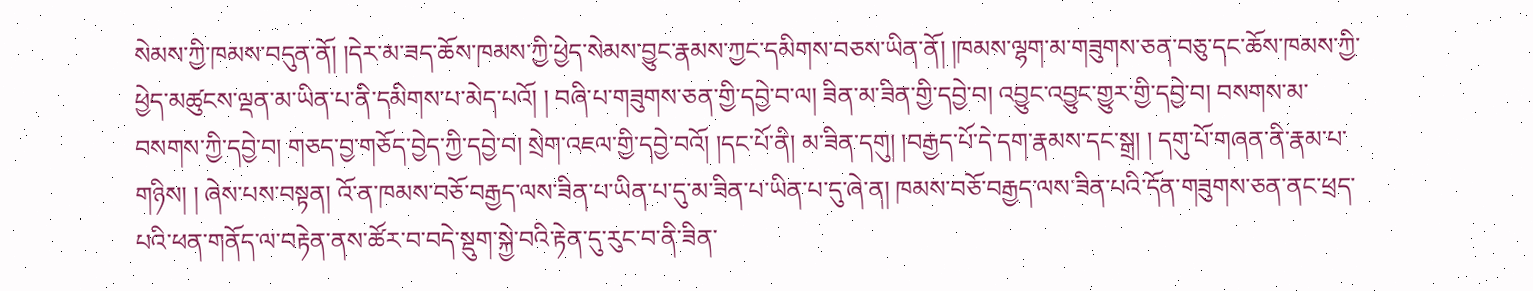སེམས་ཀྱི་ཁམས་བདུན་ནོ། །དེར་མ་ཟད་ཆོས་ཁམས་ཀྱི་ཕྱེད་སེམས་བྱུང་རྣམས་ཀྱང་དམིགས་བཅས་ཡིན་ནོ། །ཁམས་ལྷག་མ་གཟུགས་ཅན་བཅུ་དང་ཆོས་ཁམས་ཀྱི་ཕྱེད་མཚུངས་ལྡན་མ་ཡིན་པ་ནི་དམིགས་པ་མེད་པའོ། ། བཞི་པ་གཟུགས་ཅན་གྱི་དབྱེ་བ་ལ། ཟིན་མ་ཟིན་གྱི་དབྱེ་བ། འབྱུང་འབྱུང་གྱུར་གྱི་དབྱེ་བ། བསགས་མ་བསགས་ཀྱི་དབྱེ་བ། གཅད་བྱ་གཅོད་བྱེད་ཀྱི་དབྱེ་བ། སྲེག་འཇལ་གྱི་དབྱེ་བའོ། །དང་པོ་ནི། མ་ཟིན་དགུ། །བརྒྱད་པོ་དེ་དག་རྣམས་དང་སྒྲ། ། དགུ་པོ་གཞན་ནི་རྣམ་པ་གཉིས། ། ཞེས་པས་བསྟན། འོ་ན་ཁམས་བཅོ་བརྒྱད་ལས་ཟིན་པ་ཡིན་པ་དུ་མ་ཟིན་པ་ཡིན་པ་དུ་ཞེ་ན། ཁམས་བཅོ་བརྒྱད་ལས་ཟིན་པའི་དོན་གཟུགས་ཅན་ནང་ཕྲད་པའི་ཕན་གནོད་ལ་བརྟེན་ནས་ཚོར་བ་བདེ་སྡུག་སྐྱེ་བའི་རྟེན་དུ་རུང་བ་ནི་ཟིན་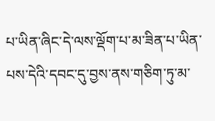པ་ཡིན་ཞིང་དེ་ལས་ལྡོག་པ་མ་ཟིན་པ་ཡིན་པས་དེའི་དབང་དུ་བྱས་ནས་གཅིག་ཏུ་མ་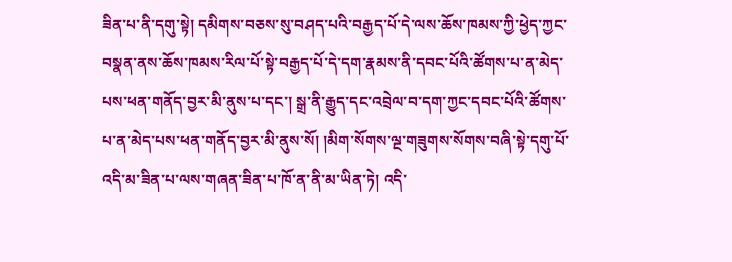ཟིན་པ་ནི་དགུ་སྟེ། དམིགས་བཅས་སུ་བཤད་པའི་བརྒྱད་པོ་དེ་ལས་ཆོས་ཁམས་ཀྱི་ཕྱེད་ཀྱང་བསྣན་ནས་ཆོས་ཁམས་རིལ་པོ་སྟེ་བརྒྱད་པོ་དེ་དག་རྣམས་ནི་དབང་པོའི་ཚོགས་པ་ན་མེད་པས་ཕན་གནོད་བྱར་མི་ནུས་པ་དང་། སྒྲ་ནི་རྒྱུད་དང་འབྲེལ་བ་དག་ཀྱང་དབང་པོའི་ཚོགས་པ་ན་མེད་པས་ཕན་གནོད་བྱར་མི་ནུས་སོ། །མིག་སོགས་ལྔ་གཟུགས་སོགས་བཞི་སྟེ་དགུ་པོ་འདི་མ་ཟིན་པ་ལས་གཞན་ཟིན་པ་ཁོ་ན་ནི་མ་ཡིན་ཏེ། འདི་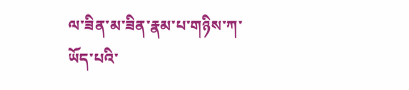ལ་ཟིན་མ་ཟིན་རྣམ་པ་གཉིས་ཀ་ཡོད་པའི་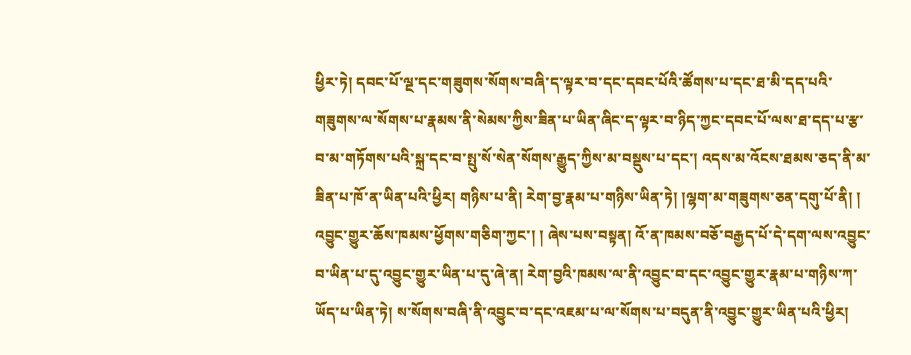ཕྱིར་ཏེ། དབང་པོ་ལྔ་དང་གཟུགས་སོགས་བཞི་ད་ལྟར་བ་དང་དབང་པོའི་ཚོགས་པ་དང་ཐ་མི་དད་པའི་གཟུགས་ལ་སོགས་པ་རྣམས་ནི་སེམས་ཀྱིས་ཟིན་པ་ཡིན་ཞིང་ད་ལྟར་བ་ཉིད་ཀྱང་དབང་པོ་ལས་ཐ་དད་པ་རྩ་བ་མ་གཏོགས་པའི་སྐྲ་དང་བ་སྤུ་སོ་སེན་སོགས་རྒྱུད་ཀྱིས་མ་བསྡུས་པ་དང་། འདས་མ་འོངས་ཐམས་ཅད་ནི་མ་ཟིན་པ་ཁོ་ན་ཡིན་པའི་ཕྱིར། གཉིས་པ་ནི། རེག་བྱ་རྣམ་པ་གཉིས་ཡིན་ཏེ། །ལྷག་མ་གཟུགས་ཅན་དགུ་པོ་ནི། ། འབྱུང་གྱུར་ཆོས་ཁམས་ཕྱོགས་གཅིག་ཀྱང་། ། ཞེས་པས་བསྟན། འོ་ན་ཁམས་བཅོ་བརྒྱད་པོ་དེ་དག་ལས་འབྱུང་བ་ཡིན་པ་དུ་འབྱུང་གྱུར་ཡིན་པ་དུ་ཞེ་ན། རེག་བྱའི་ཁམས་ལ་ནི་འབྱུང་བ་དང་འབྱུང་གྱུར་རྣམ་པ་གཉིས་ཀ་ཡོད་པ་ཡིན་ཏེ། ས་སོགས་བཞི་ནི་འབྱུང་བ་དང་འཇམ་པ་ལ་སོགས་པ་བདུན་ནི་འབྱུང་གྱུར་ཡིན་པའི་ཕྱིར།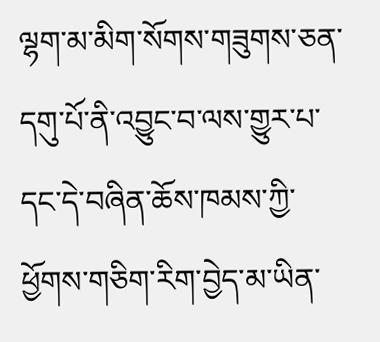ལྷག་མ་མིག་སོགས་གཟུགས་ཅན་དགུ་པོ་ནི་འབྱུང་བ་ལས་གྱུར་པ་དང་དེ་བཞིན་ཆོས་ཁམས་ཀྱི་ཕྱོགས་གཅིག་རིག་བྱེད་མ་ཡིན་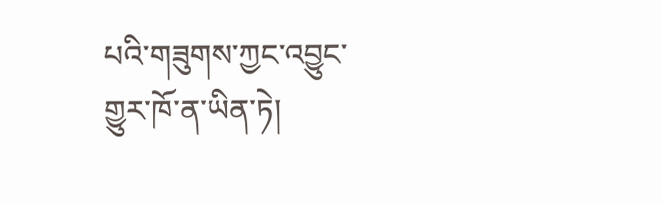པའི་གཟུགས་ཀྱང་འབྱུང་གྱུར་ཁོ་ན་ཡིན་ཏེ།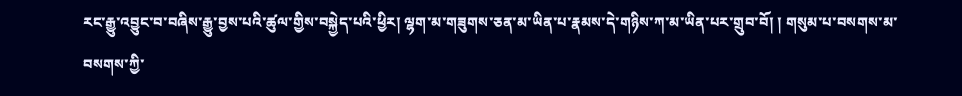རང་རྒྱུ་འབྱུང་བ་བཞིས་རྒྱུ་བྱས་པའི་ཚུལ་གྱིས་བསྐྱེད་པའི་ཕྱིར། ལྷག་མ་གཟུགས་ཅན་མ་ཡིན་པ་རྣམས་དེ་གཉིས་ཀ་མ་ཡིན་པར་གྲུབ་བོ། ། གསུམ་པ་བསགས་མ་བསགས་ཀྱི་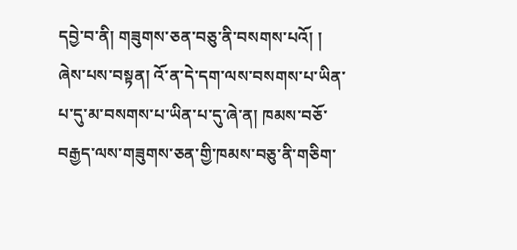དབྱེ་བ་ནི། གཟུགས་ཅན་བཅུ་ནི་བསགས་པའོ། ། ཞེས་པས་བསྟན། འོ་ན་དེ་དག་ལས་བསགས་པ་ཡིན་པ་དུ་མ་བསགས་པ་ཡིན་པ་དུ་ཞེ་ན། ཁམས་བཅོ་བརྒྱད་ལས་གཟུགས་ཅན་གྱི་ཁམས་བཅུ་ནི་གཅིག་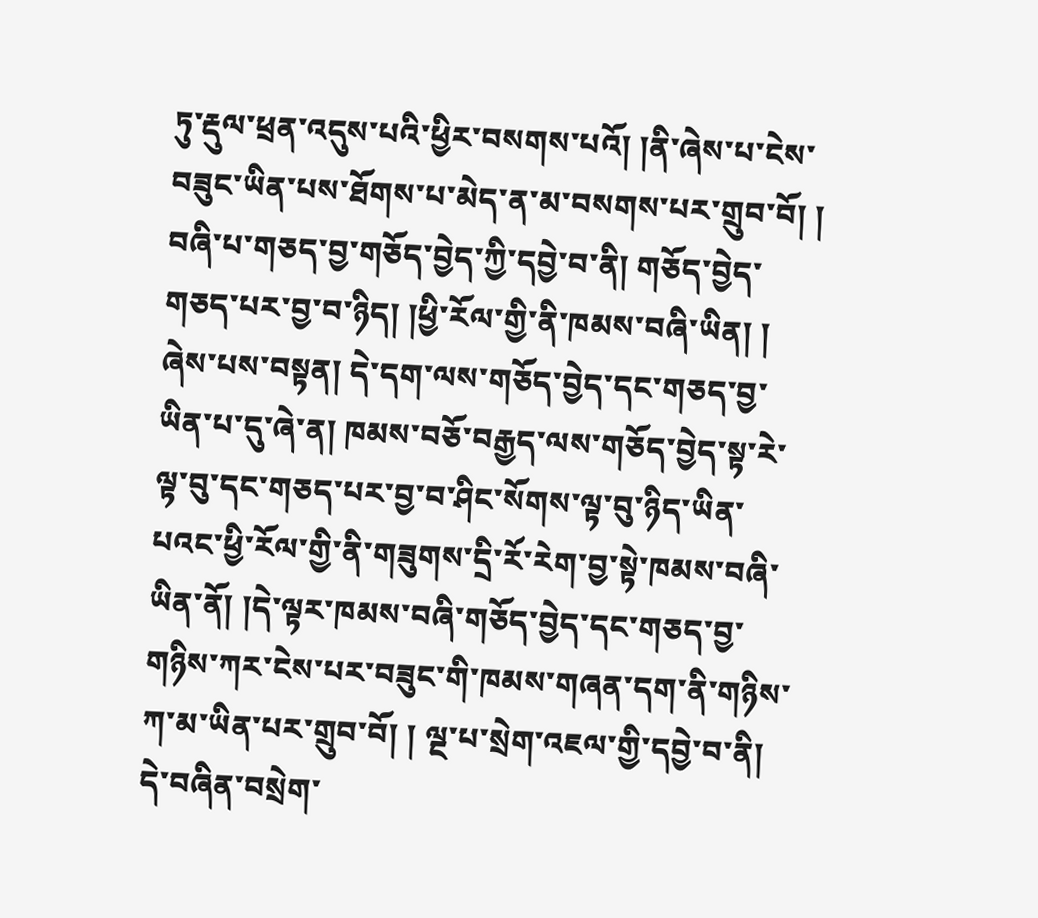ཏུ་རྡུལ་ཕྲན་འདུས་པའི་ཕྱིར་བསགས་པའོ། །ནི་ཞེས་པ་ངེས་བཟུང་ཡིན་པས་ཐོགས་པ་མེད་ན་མ་བསགས་པར་གྲུབ་བོ། ། བཞི་པ་གཅད་བྱ་གཅོད་བྱེད་ཀྱི་དབྱེ་བ་ནི། གཅོད་བྱེད་གཅད་པར་བྱ་བ་ཉིད། །ཕྱི་རོལ་གྱི་ནི་ཁམས་བཞི་ཡིན། ། ཞེས་པས་བསྟན། དེ་དག་ལས་གཅོད་བྱེད་དང་གཅད་བྱ་ཡིན་པ་དུ་ཞེ་ན། ཁམས་བཅོ་བརྒྱད་ལས་གཅོད་བྱེད་སྟ་རེ་ལྟ་བུ་དང་གཅད་པར་བྱ་བ་ཤིང་སོགས་ལྟ་བུ་ཉིད་ཡིན་པའང་ཕྱི་རོལ་གྱི་ནི་གཟུགས་དྲི་རོ་རེག་བྱ་སྟེ་ཁམས་བཞི་ཡིན་ནོ། །དེ་ལྟར་ཁམས་བཞི་གཅོད་བྱེད་དང་གཅད་བྱ་གཉིས་ཀར་ངེས་པར་བཟུང་གི་ཁམས་གཞན་དག་ནི་གཉིས་ཀ་མ་ཡིན་པར་གྲུབ་བོ། ། ལྔ་པ་སྲེག་འཇལ་གྱི་དབྱེ་བ་ནི། དེ་བཞིན་བསྲེག་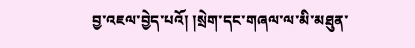བྱ་འཇལ་བྱེད་པའོ། །སྲེག་དང་གཞལ་ལ་མི་མཐུན་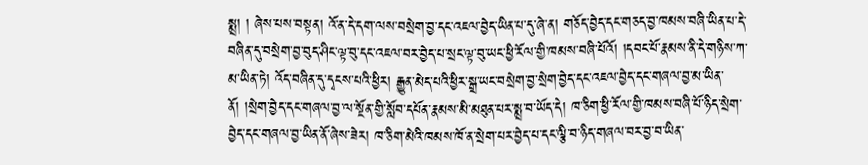སྨྲ། ། ཞེས་པས་བསྟན། འོ་ན་དེ་དག་ལས་བསྲེག་བྱ་དང་འཇལ་བྱེད་ཡིན་པ་དུ་ཞེ་ན། གཅོད་བྱེད་དང་གཅད་བྱ་ཁམས་བཞི་ཡིན་པ་དེ་བཞིན་དུ་བསྲེག་བྱ་བུད་ཤིང་ལྟ་བུ་དང་འཇལ་བར་བྱེད་པ་སྲང་ལྟ་བུ་ཡང་ཕྱི་རོལ་གྱི་ཁམས་བཞི་པོའོ། །དབང་པོ་རྣམས་ནི་དེ་གཉིས་ཀ་མ་ཡིན་ཏེ། འོད་བཞིན་དུ་དྭངས་པའི་ཕྱིར། རྒྱུན་མེད་པའི་ཕྱིར་སྒྲ་ཡང་བསྲེག་བྱ་སྲེག་བྱེད་དང་འཇལ་བྱེད་དང་གཞལ་བྱ་མ་ཡིན་ནོ། །སྲེག་བྱེད་དང་གཞལ་བྱ་ལ་སྔོན་གྱི་སློབ་དཔོན་རྣམས་མི་མཐུན་པར་སྨྲ་བ་ཡོད་དེ། ཁ་ཅིག་ཕྱི་རོལ་གྱི་ཁམས་བཞི་པོ་ཉིད་སྲེག་བྱེད་དང་གཞལ་བྱ་ཡིན་ནོ་ཞེས་ཟེར། ཁ་ཅིག་མེའི་ཁམས་ཁོ་ན་སྲེག་པར་བྱེད་པ་དང་ལྕི་བ་ཉིད་གཞལ་བར་བྱ་བ་ཡིན་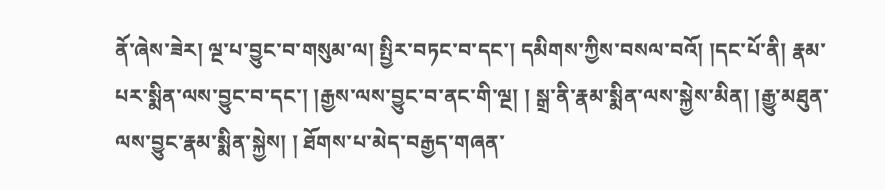ནོ་ཞེས་ཟེར། ལྔ་པ་བྱུང་བ་གསུམ་ལ། སྤྱིར་བཏང་བ་དང་། དམིགས་ཀྱིས་བསལ་བའོ། །དང་པོ་ནི། རྣམ་པར་སྨིན་ལས་བྱུང་བ་དང་། །རྒྱས་ལས་བྱུང་བ་ནང་གི་ལྔ། ། སྒྲ་ནི་རྣམ་སྨིན་ལས་སྐྱེས་མིན། །རྒྱུ་མཐུན་ལས་བྱུང་རྣམ་སྨིན་སྐྱེས། ། ཐོགས་པ་མེད་བརྒྱད་གཞན་